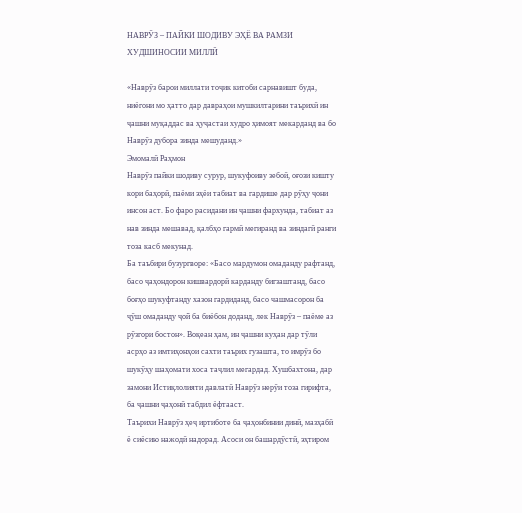НАВРӮЗ – ПАЙКИ ШОДИВУ ЭҲЁ ВА РАМЗИ ХУДШИНОСИИ МИЛЛӢ

«Наврӯз барои миллати тоҷик китоби сарнавишт буда, ниёгони мо ҳатто дар давраҳои мушкилтарини таърихӣ ин ҷашни муқаддас ва ҳуҷастаи худро ҳимоят мекарданд ва бо Наврӯз дубора зинда мешуданд.»
Эмомалӣ Раҳмон
Наврӯз пайки шодиву сурур, шукуфоиву зебоӣ, оғози кишту кори баҳорӣ, паёми эҳёи табиат ва гардише дар рӯҳу ҷони инсон аст. Бо фаро расидани ин ҷашни фархунда, табиат аз нав зинда мешавад, қалбҳо гармӣ мегиранд ва зиндагӣ ранги тоза касб мекунад.
Ба таъбири бузургворе: «Басо мардумон омаданду рафтанд, басо ҷаҳондорон кишвардорӣ карданду бигзаштанд, басо боғҳо шукуфтанду хазон гардиданд, басо чашмасорон ба ҷӯш омаданду ҷой ба биёбон доданд, лек Наврӯз – паёме аз рӯзгори бостон». Воқеан ҳам, ин ҷашни куҳан дар тӯли асрҳо аз имтиҳонҳои сахти таърих гузашта, то имрӯз бо шукӯҳу шаҳомати хоса таҷлил мегардад. Хушбахтона, дар замони Истиқлолияти давлатӣ Наврӯз нерӯи тоза гирифта, ба ҷашни ҷаҳонӣ табдил ёфтааст.
Таърихи Наврӯз ҳеҷ иртиботе ба ҷаҳонбинии динӣ, мазҳабӣ ё сиёсию нажодӣ надорад. Асоси он башардӯстӣ, эҳтиром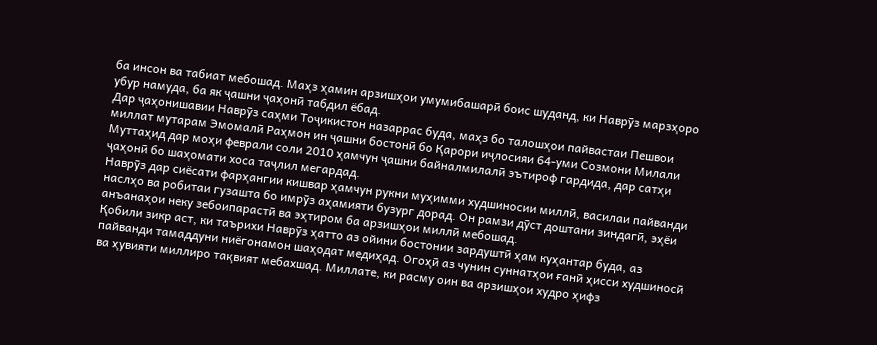ба инсон ва табиат мебошад. Маҳз ҳамин арзишҳои умумибашарӣ боис шуданд, ки Наврӯз марзҳоро убур намуда, ба як ҷашни ҷаҳонӣ табдил ёбад.
Дар ҷаҳонишавии Наврӯз саҳми Тоҷикистон назаррас буда, маҳз бо талошҳои пайвастаи Пешвои миллат мутарам Эмомалӣ Раҳмон ин ҷашни бостонӣ бо Қарори иҷлосияи 64-уми Созмони Милали Муттаҳид дар моҳи феврали соли 2010 ҳамчун ҷашни байналмилалӣ эътироф гардида, дар сатҳи ҷаҳонӣ бо шаҳомати хоса таҷлил мегардад.
Наврӯз дар сиёсати фарҳангии кишвар ҳамчун рукни муҳимми худшиносии миллӣ, василаи пайванди наслҳо ва робитаи гузашта бо имрӯз аҳамияти бузург дорад. Он рамзи дӯст доштани зиндагӣ, эҳёи анъанаҳои неку зебоипарастӣ ва эҳтиром ба арзишҳои миллӣ мебошад.
Қобили зикр аст, ки таърихи Наврӯз ҳатто аз ойини бостонии зардуштӣ ҳам куҳантар буда, аз пайванди тамаддуни ниёгонамон шаҳодат медиҳад. Огоҳӣ аз чунин суннатҳои ғанӣ ҳисси худшиносӣ ва ҳувияти миллиро тақвият мебахшад. Миллате, ки расму оин ва арзишҳои худро ҳифз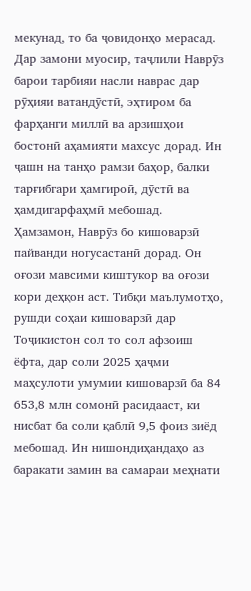мекунад, то ба ҷовидонҳо мерасад.
Дар замони муосир, таҷлили Наврӯз барои тарбияи насли наврас дар рӯҳияи ватандӯстӣ, эҳтиром ба фарҳанги миллӣ ва арзишҳои бостонӣ аҳамияти махсус дорад. Ин ҷашн на танҳо рамзи баҳор, балки тарғибгари ҳамгироӣ, дӯстӣ ва ҳамдигарфаҳмӣ мебошад.
Ҳамзамон, Наврӯз бо кишоварзӣ пайванди ногусастанӣ дорад. Он оғози мавсими киштукор ва оғози кори деҳқон аст. Тибқи маълумотҳо, рушди соҳаи кишоварзӣ дар Тоҷикистон сол то сол афзоиш ёфта, дар соли 2025 ҳаҷми маҳсулоти умумии кишоварзӣ ба 84 653,8 млн сомонӣ расидааст, ки нисбат ба соли қаблӣ 9,5 фоиз зиёд мебошад. Ин нишондиҳандаҳо аз баракати замин ва самараи меҳнати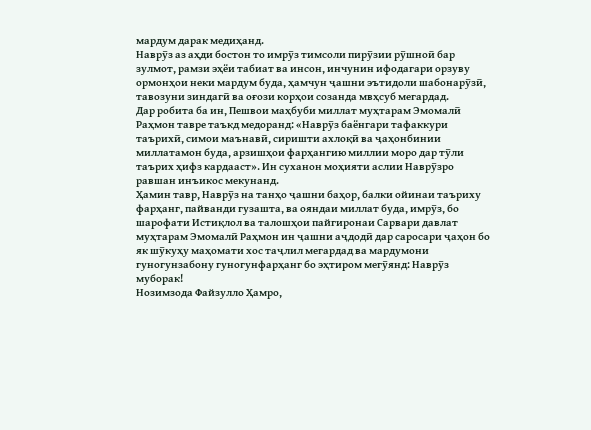мардум дарак медиҳанд.
Наврӯз аз аҳди бостон то имрӯз тимсоли пирӯзии рӯшноӣ бар зулмот, рамзи эҳёи табиат ва инсон, инчунин ифодагари орзуву ормонҳои неки мардум буда, ҳамчун ҷашни эътидоли шабонарӯзӣ, тавозуни зиндагӣ ва оғози корҳои созанда мвҳсуб мегардад.
Дар робита ба ин, Пешвои маҳбуби миллат муҳтарам Эмомалӣ Раҳмон тавре таъкд медоранд: «Наврӯз баёнгари тафаккури таърихӣ, симои маънавӣ, сиришти ахлоқӣ ва ҷаҳонбинии миллатамон буда, арзишҳои фарҳангию миллии моро дар тӯли таърих ҳифз кардааст». Ин суханон моҳияти аслии Наврӯзро равшан инъикос мекунанд.
Ҳамин тавр, Наврӯз на танҳо ҷашни баҳор, балки ойинаи таъриху фарҳанг, пайванди гузашта, ва ояндаи миллат буда, имрӯз, бо шарофати Истиқлол ва талошҳои пайгиронаи Сарвари давлат муҳтарам Эмомалӣ Раҳмон ин ҷашни аҷдодӣ дар саросари ҷаҳон бо як шӯкуҳу маҳомати хос таҷлил мегардад ва мардумони гуногунзабону гуногунфарҳанг бо эҳтиром мегӯянд: Наврӯз муборак!
Нозимзода Файзулло Ҳамро,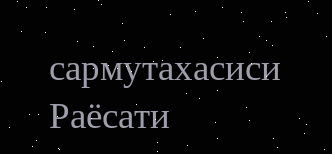сармутахасиси Раёсати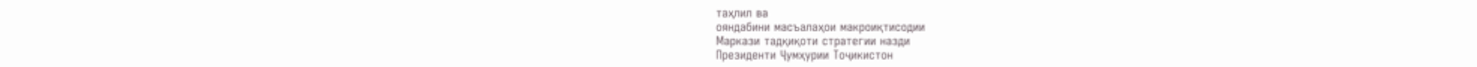таҳлил ва
ояндабини масъалаҳои макроиқтисодии
Маркази тадқиқоти стратегии назди
Президенти Ҷумҳурии Тоҷикистон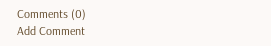Comments (0)
Add Comment